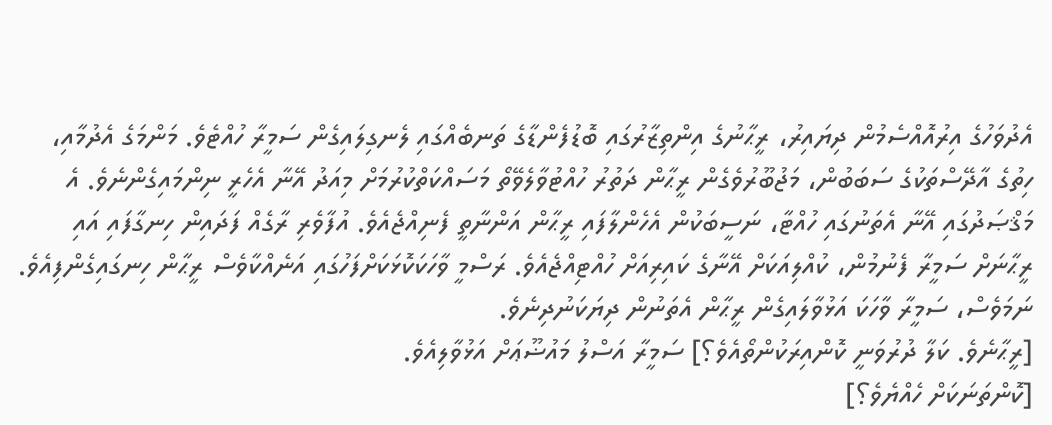އެދުވަހުގެ އިރުއޮއްސެމުން ދިޔައިރު، ރީޙާނުގެ އިންތިޒާރުގައި ބޮޑުފެންޑާގެ ތަނބެއްގައި ލެނގިލައިގެން ސަމީރާ ހުއްޓެވެ. މަންމަގެ އެދުމާއި، ހިތުގެ އާދޭސްތަކުގެ ސަބަބުން، މަޖުބޫރުވެގެން ރީޙާން ދަތުރު ހުއްޓުވާލެވޭތޯ މަސައްކަތްކުރުމަށް މިއަދު އޭނާ އެހެރީ ނިންމައިގެންނެވެ. އެ މަޤްޞަދުގައި އޭނާ އެތަނުގައި ހުއްޓާ، ނަސީބަކުން އެހެންލާފައި ރީޙާން އަންނާތީ ފެނިއްޖެއެވެ. އުފާވެރި ރާގެއް ފަދައިން ހިނގާފައި އައި ރީޙާނަށް ސަމީރާ ފެނުމުން، ކުއްލިއަކަށް އޭނާގެ ކައިރިއަށް ހުއްޓިއްޖެއެވެ. ރަސްމީ ވާހަކަކޮޅަކަށްފަހުގައި އަނެއްކާވެސް ރީޙާން ހިނގައިގެންފިއެވެ. ނަމަވެސް، ސަމީރާ ވާހަކަ އަޅުވާލައިގެން ރީޙާން އެތަނުން ދިޔަކަނުދިނެވެ.
[ރީޙާނެވެ. ކަލާ ދުރުވަނީ ކޮންއިރަކުންތޯއެވެ؟] ސަމީރާ އަސްލު މައުޟޫޢަށް އަޅުވާލިއެވެ.
[ކޮންތަނަކަށް ހެއްޔެވެ؟]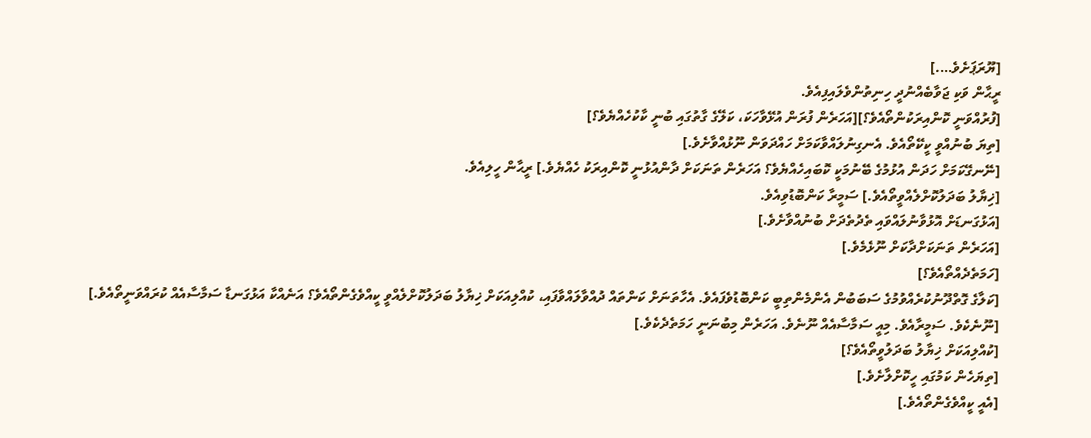[ޔޫރަޕަށެވެ….]
ރީޙާން ވަކި ޖަވާބެއްނުދީ ހިނިތުންވެލައިފިއެވެ.
[ފުރުއްވަނީ ކޮންއިރަކުންތޯއެވެ؟][އަހަރެން ފުރަން އުޅޭވާހަކަ، ކަލޭގެ ގާތުގައި ބުނީ ކާކުހެއްޔެވެ؟]
[ތިޔަ ބުނުއްވީ ކީކޭތޯއެވެ. އެނގިނުލައްވާކަމަށް ހައްދަވަން ނޫޅުއްވާށެވެ.]
[ނޭނގޭކަމަށް ހަދަން އުޅުމުގެ ބޭނުމަކީ ކޮބައިހެއްޔެވެ؟ އަހަރެން ތަނަކަށް ދާންއުޅުނީ ކޮންއިރަކު ހެއްޔެވެ.] ރީޙާން ހީލިއެވެ.
[ޚިޔާލު ބަދަލުކޮށްލެއްވީތޯއެވެ.] ސަމީރާ ކަންބޮޑުވިއެވެ.
[އަޅުގަނޑަށް އޮޅުވާނުލައްވައި ތެދުތެދަށް ބުނުއްވާށެވެ.]
[އަހަރެން ތަނަކަށްދާކަށް ނޫޅެމެވެ.]
[ހަމަތެދެއްތޯއެވެ؟]
[ކަލާގެ ގޮތްދޫނުކުރެއްވުމުގެ ސަބަބުން އެންމެންތިބީ ކަންބޮޑުވެފައެވެ. އެހާތަނަށް ކަންތައް ދުއްވާލައްވާފައި، ކުއްލިއަކަށް ޚިޔާލު ބަދަލުކޮށްލެއްވީ ކީއްވެގެންތޯއެވެ؟ އަނެއްކާ އަޅުގަނޑާ ސަމާސާއެއް ކުރައްވަނީތޯއެވެ.]
[ނޫނެކެވެ. ސަމީރާއެވެ. މިއީ ސަމާސާއެއް ނޫނެވެ. އަހަރެން މިބުނަނީ ހަމަތެދެކެވެ.]
[ކުއްލިއަކަށް ޚިޔާލު ބަދަލުވީތޯއެވެ؟]
[ތިޔަހެން ކަމުގައި ހީކޮށްލާށެވެ.]
[އެއީ ކީއްވެގެންތޯއެވެ.]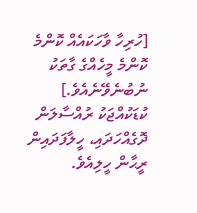[ހުރިހާ ވާހަކައެއް ކޮންމެ ކޮންމެ މީހެއްގެ ގާތަކު ނުބުނެވޭނެއެވެ.] ކުޑަކުއްޖަކު ރުއްސާލަން ދޮގެއްހަދައި، ހީލާފަދައިން ރީޙާން ހީލިއެވެ.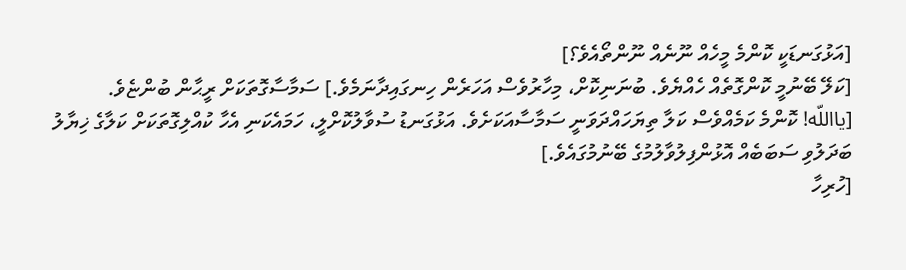[އަޅުގަނޑަކީ ކޮންމެ މީހެއް ނޫނެއް ނޫންތޯއެވެ؟]
[ކަލޭ ބޭނުމީ ކޮންގޮތެއް ހެއްޔެވެ. ބުނަނިކޮށް، މިހާރުވެސް އަހަރެން ހިނގައިދާނަމެވެ.] ސަމާސާގޮތަކަށް ރީޙާން ބުންޏެވެ.
[يااللّه! ކޮންމެ ކަމެއްވެސް ކަލާ ތިޔަހައްދަވަނީ ސަމާސާއަކަށެވެ. އަޅުގަނޑު ސުވާލުކޮށްލީ، ހަމައެކަނި އެހާ ކުއްލިގޮތަކަށް ކަލާގެ ޚިޔާލު ބަދަލުވި ސަބަބެއް އޮޅުންފިލުވާލުމުގެ ބޭނުމުގައެވެ.]
[ހުރިހާ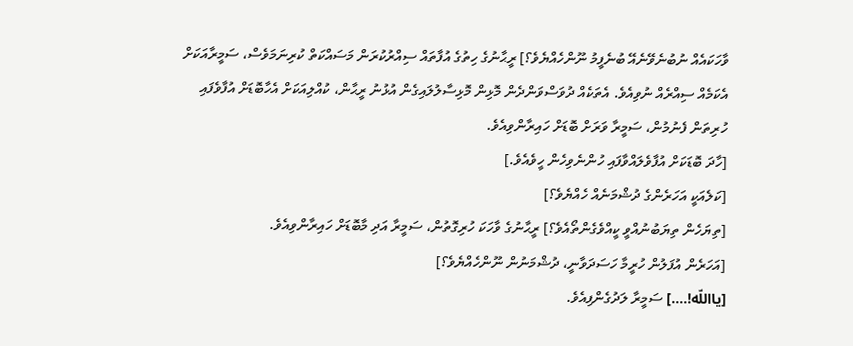ވާހަކައެއް ނުބުނެވޭނެއޭ ބުނެފީމު ނޫންހެއްޔެވެ؟] ރީޙާނުގެ ހިތުގެ އުފާތައް ސިއްރުކުރަން މަސައްކަތް ކުރިނަމަވެސް، ސަމީރާއަކަށް އެކަމެއް ސިއްރެއް ނުވިއެވެ. އެތަކެއް ދުވަސްވަންދެން މޮޅިން މޮޅިސާލުލައިގެން އުޅުނު ރީޙާން، ކުއްލިއަކަށް އެހާބޮޑަށް އުފާވެފައި ހުރިތަން ފެނުމުން، ސަމީރާ ވަރަށް ބޮޑަށް ހައިރާންވިއެވެ.
[ހާދަ ބޮޑަކަށް އުފާވެލައްވާފައި ހުންނެވިހެން ހީވެއެވެ.]
[ކަލެއަކީ އަހަރެންގެ ދުޝްމަނެއް ހެއްޔެވެ؟]
[ތިޔަހެން ތިޔަބުނުއްވީ ކީއްވެގެންތޯއެވެ؟] ރީޙާނުގެ ވާހަކަ ހުރިގޮތުން، ސަމީރާ އަދި މާބޮޑަށް ހައިރާންވިއެވެ.
[އަހަރެން އުފަލުން ހުރީމާ ހަސަދަވާނީ، ދުޝްމަނުން ނޫންހެއްޔެވެ؟]
[يااللّه!….] ސަމީރާ ލަދުގެންފިއެވެ.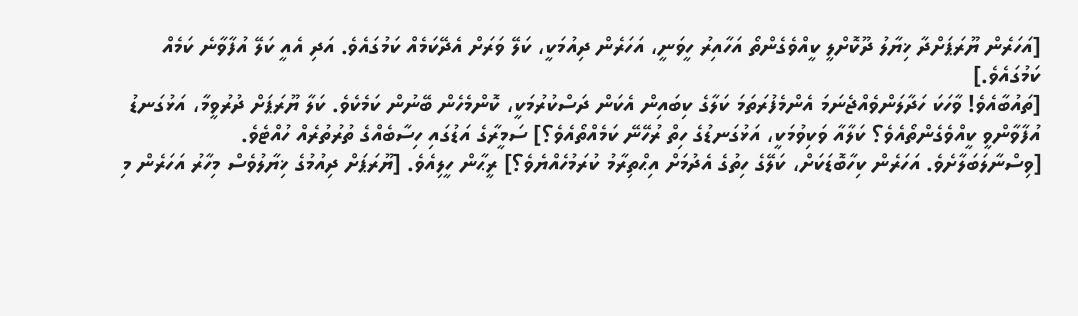[އަހަރެން ޔޫރަޕަށްދާ ޚިޔާލު ދޫކޮށްލީ ކީއްވެގެންތޯ އަހާއިރު ހީވަނީ، އަހަރެން ދިއުމަކީ، ކަލޭ ވަރަށް އެދޭކަމެއް ކަމުގައެވެ. އަދި އެއީ ކަލޭ އުފާވާނެ ކަމެއް ކަމުގައެވެ.]
[ތައުބާއެވެ! ވާހަކަ ހަދާލަންވެއްޖެނަމަ އެންމެފުރަތަމަ ކަލާގެ ކިބައިން އެކަން ދަސްކުރުމަކީ، ކޮންމެހެން ބޭނުން ކަމެކެވެ. ކަލާ ޔޫރަޕަށް ދުރުވީމާ، އަޅުގަނޑު އުފާވާންވީ ކީއްވެގެންތޯއެވެ؟ ކަލާއާ ވަކިވުމަކީ، އަޅުގަނޑުގެ ހިތް ރުހޭނޭ ކަމެއްތޯއެވެ؟] ސަމީރާގެ އަޑުގައި ހިސާބެއްގެ ތުރުތުރެއް ހުއްޓެވެ.
[ވިސްނާލަބަލާށެވެ. އަހަރެން ކިހާބޮޑަކަށް، ކަލޭގެ ހިތުގެ އެދުމަށް އިޙްތިރާމު ކުރަމުހެއްޔެވެ؟] ރީޙާން ހީލިއެވެ. [ޔޫރަޕަށް ދިއުމުގެ ޚިޔާލުވެސް މިހާރު އަހަރެން މި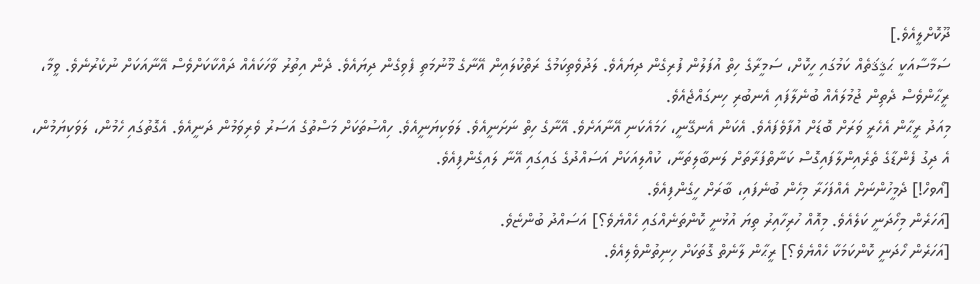ދޫކޮށްލީއެވެ.]
ސަމާސާއަކީ ޙަޤީޤަތެއް ކަމުގައި ހީކޮށް، ސަމީރާގެ ހިތް އުފަލުން ފުރިގެން ދިޔައެވެ. ލަދުވެތިކަމުގެ ރަތްކުލައިން އޭނާގެ މޫނުމަތި ފެވިގެން ދިޔައެވެ. ދެން އިތުރު ވާހަކައެއް ދައްކާކަށްވެސް އޭނާއަކަށް ނުކެރުނެވެ. ވީމާ، ރީޙާންވެސް ދެތިން ޖުމުލައެއް ބުނެލާފައި އެނބުރި ހިނގައްޖެއެވެ.
މިއަދު ރީޙާން އެހެރީ ވަރަށް ބޮޑަށް އުފާވެފައެވެ. އެކަން އެނގޭނީ، ހަމައެކަނި އޭނާއަށެވެ. އޭނާގެ ހިތް ނަށަނީއެވެ. ލަވަކިޔަނީއެވެ. ހިއްސުތަކަށް މަސްތުގެ އަސަރު ވެރިވަމުން ދަނީއެވެ. އެގޮތުގައި ހެމުން، ލަވަކިޔަމުން، އެ ދިގު ފެންޑާގެ ތެރެއިންލާފައިގޮސް ކަނާތްފަރާތަށް ލަނބާލިތަނާ، ކުއްލިއަކަށް އަސައްދުގެ ގައިގައި އޭނާ ލައިގެންފިއެވެ.
[އޯވހް!] ދެމީހުންނަށް އެއްފަހަރާ މިހެން ބުނެފައި، ބާރަށް ހީގެންފިއެވެ.
[އަހަރެން މިހޯދަނީ ކަލެއެވެ. މިއޮއް ހުރިހާއިރު ތިޔަ އުޅުނީ ކޮންތަނެއްގައި ހެއްޔެވެ؟] އަސައްދު ބުންޏެވެ.
[އަހަރެން ހޯދަނީ ކޮންކަމަކާ ހެއްޔެވެ؟] ރީޙާން ލާނެތް ގޮތަކަށް ހިނިތުންވެލިއެވެ.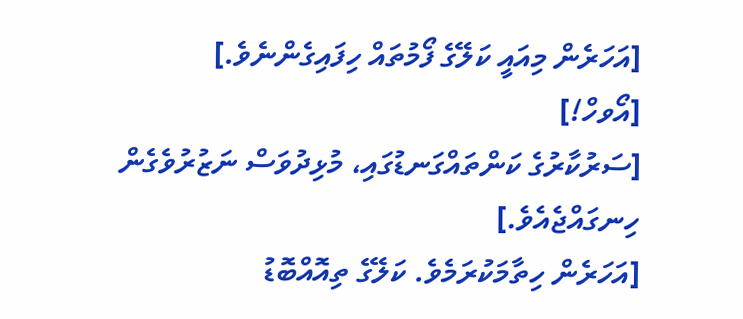[އަހަރެން މިއައީ ކަލޭގެ ފޯމުތައް ހިފައިގެންނެވެ.]
[އޯވހް!]
[ސަރުކާރުގެ ކަންތައްގަނޑުގައި، މުޅިދުވަސް ނަޒުރުވެގެން ހިނގައްޖެއެވެ.]
[އަހަރެން ހިތާމަކުރަމެވެ. ކަލޭގެ ތިއޮއްބޮޑު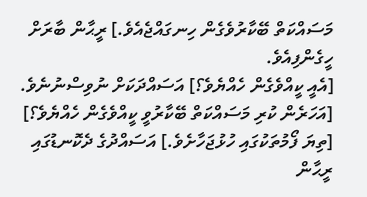މަސައްކަތް ބޭކާރުވެގެން ހިނގައްޖެއެވެ.] ރީޙާން ބާރަށް ހީގެންފިއެވެ.
[އެއީ ކީއްވެގެން ހެއްޔެވެ؟] އަސައްދަކަށް ނުވިސްނުނެވެ. [އަހަރެން ކުރި މަސައްކަތް ބޭކާރުވީ ކީއްވެގެން ހެއްޔެވެ؟]
[ތިޔަ ފޯމުތަކުގައި ހުޅުޖަހާށެވެ.] އަސައްދުގެ ދެކޮނޑުގައި ރީޙާން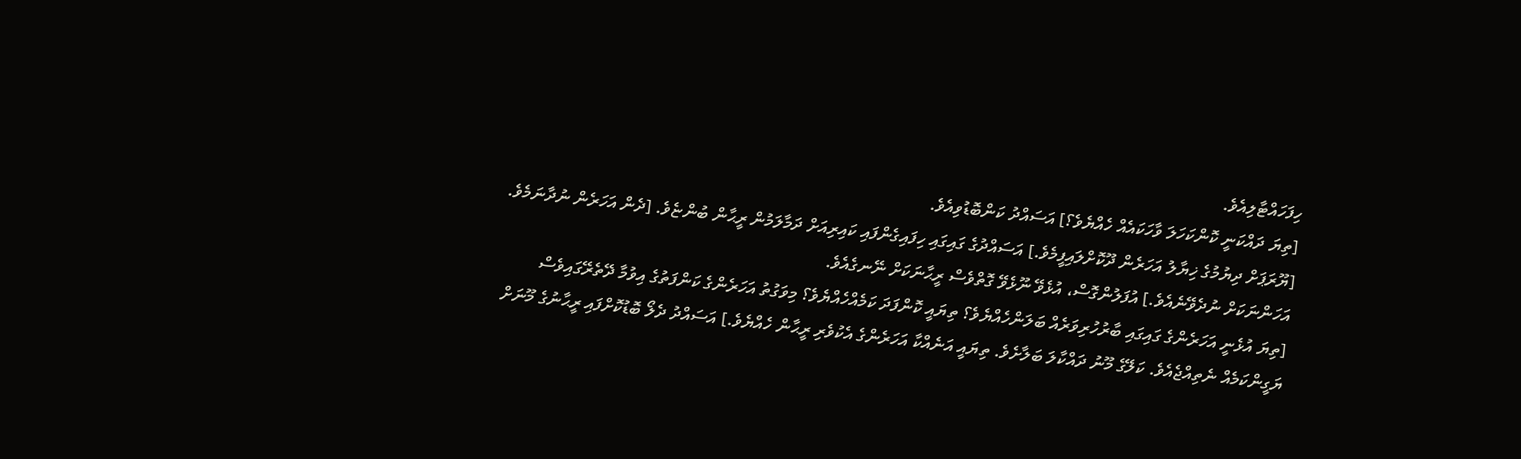ހިފަހައްޓާލިއެވެ.
[ތިޔަ ދައްކަނީ ކޮންކަހަލަ ވާހަކައެއް ހެއްޔެވެ؟] އަސައްދު ކަންބޮޑުވިއެވެ.
[ޔޫރަޕަށް ދިޔުމުގެ ޚިޔާލު އަހަރެން ދޫކޮށްލައިފީމެވެ.] އަސައްދުގެ ގައިގައި ހިފައިގެންފައި ކައިރިއަށް ދަމާލަމުން ރީޙާން ބުންޏެވެ. [ދެން އަހަރެން ނުދާނަމެވެ. އަހަންނަކަށް ނުދެވޭނެއެވެ.] އުފަލުންގޮސް، އުޅެވޭ ނޫޅެވޭ ގޮތްވެސް ރީޙާނަކަށް ނޭނގެއެވެ.
[ތިޔަ އުޅެނީ އަހަރެންގެ ގައިގައި ބާރުހުރިވަރެއް ބަލަންހެއްޔެވެ؟ ތިޔައީ ކޮންފަދަ ކަމެއްހެއްޔެވެ؟ މިވަގުތު އަހަރެންގެ ކަންފަތުގެ އިވުމާ ދޭތެރޭގައިވެސް ޔަގީންކަމެއް ނެތިއްޖެއެވެ. ކަލޭގެ މޫނު ދައްކާލަ ބަލާށެވެ. ތިޔައީ އަނެއްކާ އަހަރެންގެ އެކުވެރި ރީޙާން ހެއްޔެވެ.] އަސައްދު ދެލޯ ބޮޑުކޮށްފައި ރީޙާނުގެ މޫނަށް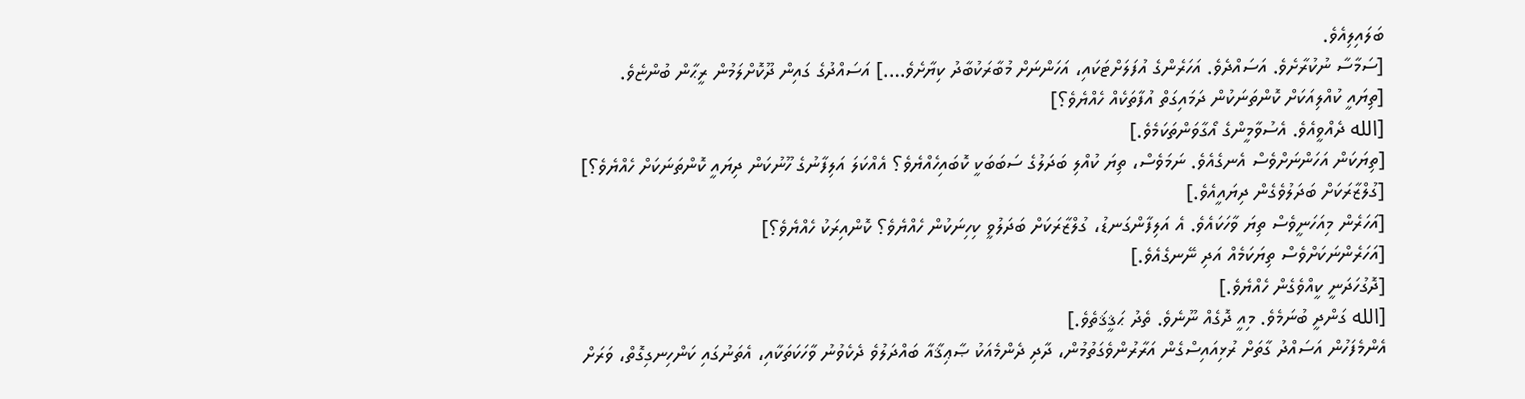ބަލައިލިއެވެ.
[ސަމާސާ ނުކުރާށެވެ. އަސައްދެވެ. އަހަރެންގެ އުފަލަށްޓަކައި، އަހަންނަށް މުބާރަކުބާދު ކިޔާށެވެ….] އަސައްދުގެ ގައިން ދޫކޮށްލަމުން ރީޙާން ބުންޏެވެ.
[ތިޔައީ ކުއްލިއަކަށް ކޮންތަނަކުން ދަމައިގަތް އުފާތަކެއް ހެއްޔެވެ؟]
[الله ދެއްވީއެވެ. އެސުވާމީންގެ އޯގާވަންތަކަމެވެ.]
[ތިޔަކަން އަހަންނަށްވެސް އެނގެއެވެ. ނަމަވެސް، ތިޔަ ކުއްލި ބަދަލުގެ ސަބަބަކީ ކޮބައިހެއްޔެވެ؟ އެއްކަލަ އަލިފާނުގެ ހޫނުކަން ދިޔައީ ކޮންތަނަކަށް ހެއްޔެވެ؟]
[ގުލްޒާރަކަށް ބަދަލުވެގެން ދިޔައީއެވެ.]
[އަހަރެން މިއަހަނީވެސް ތިޔަ ވާހަކައެވެ. އެ އަލިފާންގަނޑު، ގުލްޒާރަކަށް ބަދަލުވީ ކިހިނަކުން ހެއްޔެވެ؟ ކޮންއިރަކު ހެއްޔެވެ؟]
[އަހަރެންނަކަށްވެސް ތިޔަކަމެއް އަދި ނޭނގެއެވެ.]
[ދޮގުހަދަނީ ކީއްވެގެން ހެއްޔެވެ.]
[الله ގަންދީ ބުނަމެވެ. މިއީ ދޮގެއް ނޫނެވެ. ތެދު ޙަޤީޤަތެވެ.]
އެންމެފަހުން އަސައްދު ގާތަށް ރުޅިއައިސްގެން އަރާރުންވެގަތުމުން، ދާދި ދެންމެއަކު ޞާޢިޤާއާ ބައްދަލުވެ ދެކެވުނު ވާހަކަތަކާއި، އެތަނުގައި ކަންހިނގިގޮތް، ވަރަށް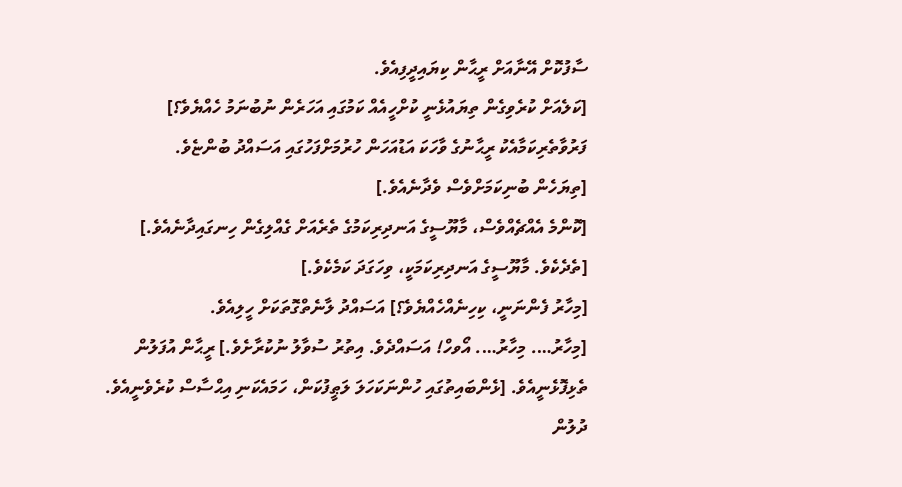ސާފުކޮށް އޭނާއަށް ރީޙާން ކިޔައިދީފިއެވެ.
[ކަލެއަށް ކުރެވިގެން ތިޔައުޅެނީ ކުށްހީއެއް ކަމުގައި އަހަރެން ނުބުނަމު ހެއްޔެވެ؟] ފަރުވާތެރިކަމާއެކު ރީޙާނުގެ ވާހަކަ އަޑުއަހަން ހުރުމަށްފަހުގައި އަސައްދު ބުންޏެވެ.
[ތިޔަހެން ބުނިކަމަށްވެސް ވެދާނެއެވެ.]
[ކޮންމެ އެއްޗެއްވެސް، މާޔޫސީގެ އަނދިރިކަމުގެ ތެރެއަށް ގެއްލިގެން ހިނގައިދާނެއެވެ.]
[ތެދެކެވެ. މާޔޫސީގެ އަނދިރިކަމަކީ، ވިހަގަދަ ކަމެކެވެ.]
[މިހާރު ފެންނަނީ، ކިހިނެއްހެއްޔެވެ؟] އަސައްދު ލާނެތްގޮތަކަށް ހީލިއެވެ.
[މިހާރު…. މިހާރު…. އޯވހް! އަސައްދެވެ. އިތުރު ސުވާލު ނުކުރާށެވެ.] ރީޙާން އުފަލުން ތެޅިފޮޅެނީއެވެ. [ޅެންބައިތުގައި ހުންނަކަހަލަ ލަޠީފުކަން، ހަމައެކަނި އިޙްސާސް ކުރެވެނީއެވެ. ދުލުން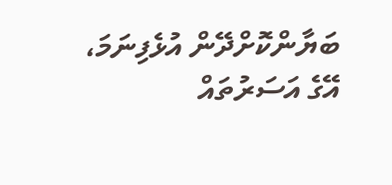ބަޔާންކޮށްދޭން އުޅެފިނަމަ، އޭގެ އަސަރުތައް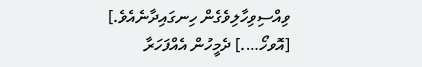ވިއްސިވިހާލިވެގެން ހިނގައިދާނެއެވެ.]
[އޮވހޯ….] ދެމީހުން އެއްފަހަރާ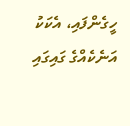ހީގެންފައި، އެކަކު އަނެކެއްގެ ގައިގައި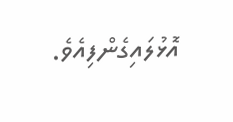އޮޅުލައިގެންފިއެވެ.